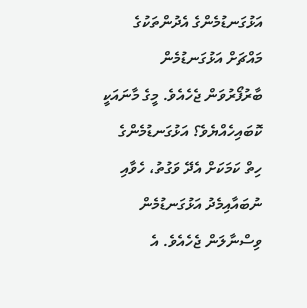އަޅުގަނޑުމެންގެ އެދުންތަކުގެ މައްޗަށް އަޅުގަނޑުމެން ބާރުފޯރުވަން ޖެހެއެވެ. މީގެ މާނައަކީ ކޮބައިހެއްޔެވެ؟ އަޅުގަނޑުމެންގެ ހިތް ކަމަކަށް އެދޭ ވަގުތު، ހެވާއި ނުބައާއިމެދު އަޅުގަނޑުމެން ވިސްނާލަން ޖެހެއެވެ. އެ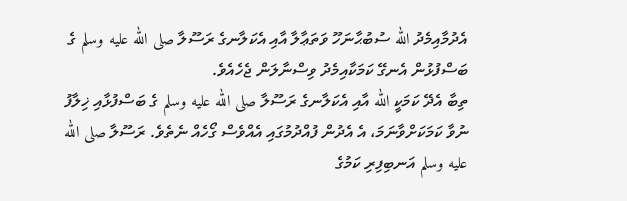އެދުމާއިމެދު الله ސުބުޙާނަހޫ ވަތަޢާލާ އާއި އެކަލާނގެ ރަސޫލާ صلى الله عليه وسلم ގެ ބަސްފުޅުން އެނގޭ ކަމަކާއިމެދު ވިސްނާލަން ޖެހެއެވެ.
ތިބާ އެދޭ ކަމަކީ الله އާއި އެކަލާނގެ ރަސޫލާ صلى الله عليه وسلم ގެ ބަސްފުޅާއި ޚިލާފު ނުވާ ކަމަކަށްވާނަމަ، އެ އެދުން ފުއްދުމުގައި އެއްވެސް ގޯހެއް ނެތެވެ. ރަސޫލާ صلى الله عليه وسلم އަނބިފިރި ކަމުގެ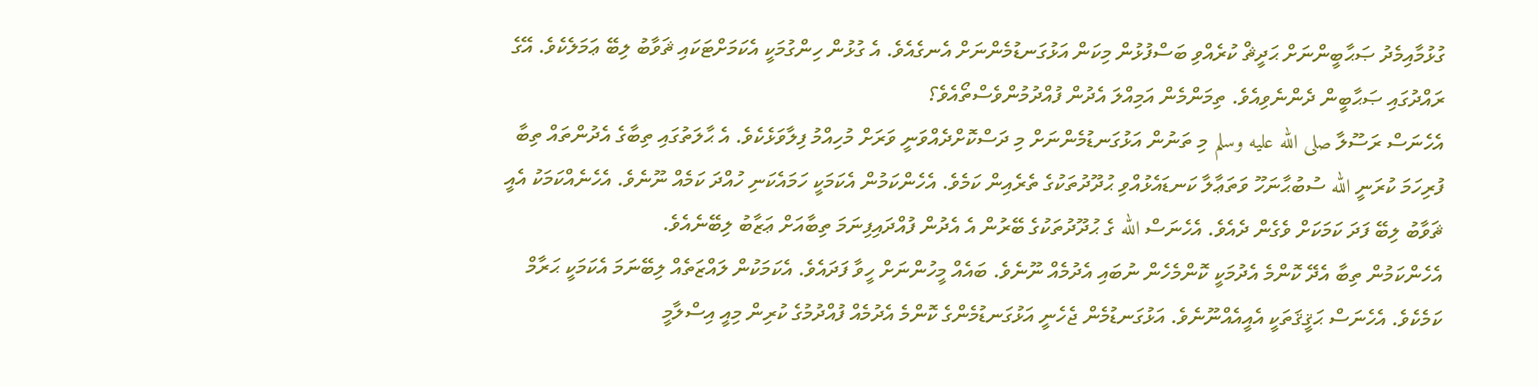ގުޅުމާއިމެދު ޞަޙާބީންނަށް ޙަދީޘް ކުރެއްވި ބަސްފުޅުން މިކަން އަޅުގަނޑުމެންނަށް އެނގެއެވެ. އެ ގުޅުން ހިންގުމަކީ އެކަމަށްޓަކައި ޘަވާބު ލިބޭ ޢަމަލެކެވެ. އޭގެ ރައްދުގައި ޞަޙާބީން ދެންނެވިއެވެ. ތިމަންމެން އަމިއްލަ އެދުން ފުއްދުމުންވެސްތޯއެވެ؟
އެހެނަސް ރަސޫލާ صلى الله عليه وسلم މި ތަނުން އަޅުގަނޑުމެންނަށް މި ދަސްކޮށްދެއްވަނީ ވަރަށް މުހިއްމު ފިލާވަޅެކެވެ. އެ ޙާލަތުގައި ތިބާގެ އެދުންތައް ތިބާ ފުރިހަމަ ކުރަނީ الله ސުބުޙާނަހޫ ވަތަޢާލާ ކަނޑައެޅުއްވި ޙުދޫދުތަކުގެ ތެރެއިން ކަމެވެ. އެހެންކަމުން އެކަމަކީ ހަމައެކަނި ހުއްދަ ކަމެއް ނޫނެވެ. އެހެނެއްކަމަކު އެއީ ޘަވާބު ލިބޭ ފަދަ ކަމަކަށް ވެގެން ދެއެވެ. އެހެނަސް الله ގެ ޙުދޫދުތަކުގެ ބޭރުން އެ އެދުން ފުއްދައިފިނަމަ ތިބާއަށް ޢަޒާބު ލިބޭނެއެވެ.
އެހެންކަމުން ތިބާ އެދޭ ކޮންމެ އެދުމަކީ ކޮންމެހެން ނުބައި އެދުމެއް ނޫނެވެ. ބައެއް މީހުންނަށް ހީވާ ފަދައެވެ. އެކަމަކުން ލައްޒަތެއް ލިބޭނަމަ އެކަމަކީ ޙަރާމް ކަމެކެވެ. އެހެނަސް ޙަޤީޤަތަކީ އެއީއެއްނޫނެވެ. އަޅުގަނޑުމެން ޖެހެނީ އަޅުގަނޑުމެންގެ ކޮންމެ އެދުމެއް ފުއްދުމުގެ ކުރިން މިއީ އިސްލާމީ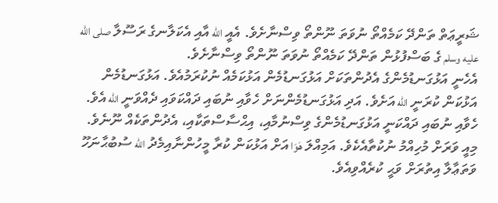ޝަރީޢަތް ތަންދޭ ކަމެއްތޯ ނުވަތަ ނޫންތޯ ވިސްނާށެވެ. އެއީ الله އާއި އެކަލާނގެ ރަސޫލާ صلى الله عليه وسلم ގެ ބަސްފުޅުން ތަންދޭ ކަމެއްތޯ ނުވަތަ ނޫންތޯ ވިސްނާށެވެ.
އެހެނީ އަޅުގަނޑުމެންގެ އެދުންތަކަށް އަޅުގަނޑުމެން އަޅުކަމެއް ނުކުރަމުއެވެ. އަޅުގަނޑުމެން އަޅުކަން ކުރަނީ الله އަށެވެ. އަދި އަޅުގަނޑުމެންނަށް ހެވާއި ނުބައި ދައްކަވައި ދެއްވަނީ الله އެވެ. ހެވާއި ނުބައި ދައްކަނީ އަޅުގަނޑުމެންގެ ވިސްނުމާއި، އިޙްސާސްތަކާއި، އެދުންތަކެއް ނޫނެވެ.
މިއީ ވަރަށް މުހިއްމު ނުކުތާއެކެވެ. އަމިއްލަ هَوَا އަށް އަޅުކަން ކުރާ މީހުންނާއިމެދު الله ސުބުޙާނަހޫ ވަތަޢާލާ އިތުރަށް ވަޙީ ކުރެއްވިއެވެ.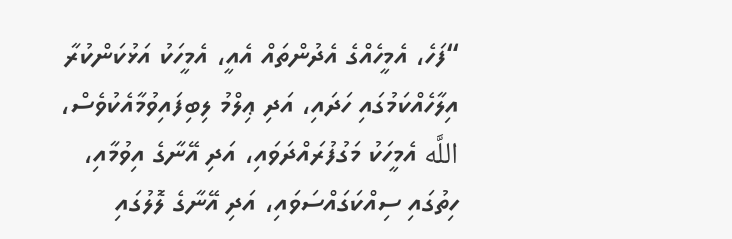“ފަހެ، އެމީހެއްގެ އެދުންތައް އެއީ، އެމީހަކު އަޅުކަންކުރާ އިލާހެއްކަމުގައި ހަދައި، އަދި ޢިލްމު ލިބިފައިވުމާއެކުވެސް، اللَّه އެމީހަކު މަގުފުރައްދަވައި، އަދި އޭނާގެ އިވުމާއި، ހިތުގައި ސިއްކަގައްސަވައި، އަދި އޭނާގެ ލޮލުގައި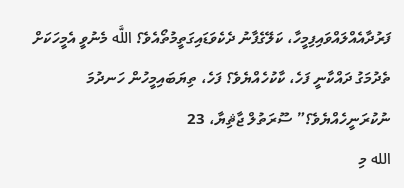ފަރުދާއެއްލައްވައިފިމީހާ، ކަލޭގެފާނު ދެކެވަޑައިގަތީމުތޯއެވެ؟ اللَّه މެނުވީ އެމީހަކަށް ތެދުމަގު ދައްކާނީ ފަހެ، ކާކުހެއްޔެވެ؟ ފަހެ، ތިޔަބައިމީހުން ހަނދުމަ ނުކުރަނީހެއްޔެވެ؟” ސޫރަތުލް ޖާޘިޔާ، 23
الله މި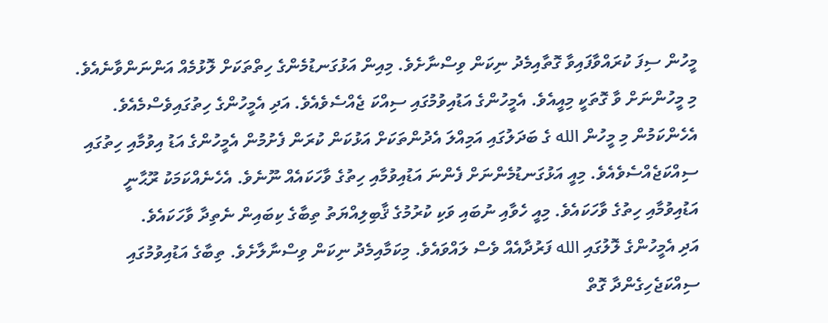މީހުން ސިފަ ކުރައްވާފައިވާ ގޮތާއިމެދު ނިކަން ވިސްނާށެވެ. މިއިން އަޅުގަނޑުމެންގެ ހިތްތަކަށް ލޮޅުމެއް އަންނަންވާނެއެވެ. މި މީހުންނަށް ވާ ގޮތަކީ މިއީއެވެ. އެމީހުންގެ އަޑުއިވުމުގައި ސިއްކަ ޖެއްސެވެއެވެ. އަދި އެމީހުންގެ ހިތުގައިވެސްމެއެވެ.
އެހެންކަމުން މި މީހުން الله ގެ ބަދަލުގައި އަމިއްލަ އެދުންތަކަށް އަޅުކަން ކުރަން ފެށުމުން އެމީހުންގެ އަޑު އިވުމާއި ހިތުގައި ސިއްކަޖެއްސެވެއެވެ. މިއީ އަޅުގަނޑުމެންނަށް ފެންނަ އަޑުއިވުމާއި ހިތުގެ ވާހަކައެއް ނޫނެވެ. އެހެނެއްކަމަކު ރޫޙާނީ އަޑުއިވުމާއި ހިތުގެ ވާހަކައެވެ. މިއީ ހެވާއި ނުބައި ވަކި ކުރުމުގެ ޤާބިލިއްޔަތު ތިބާގެ ކިބައިން ނެތިދާ ވާހަކައެވެ.
އަދި އެމީހުންގެ ލޮލުގައި الله ފަރުދާއެއް ވެސް ލައްވައެވެ. މިކަމާއިމެދު ނިކަން ވިސްނާލާށެވެ. ތިބާގެ އަޑުއިވުމުގައި ސިއްކަޖެހިގެންދާ ގޮތް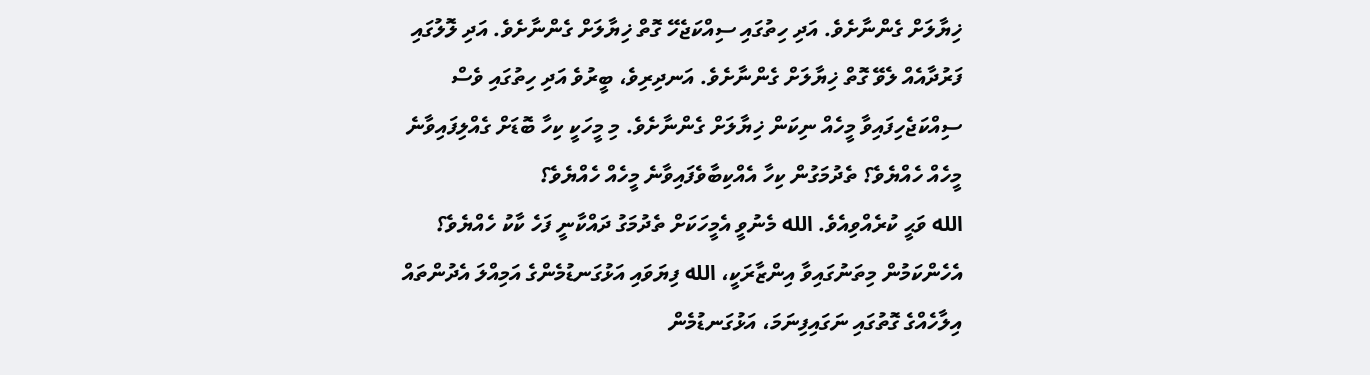ޚިޔާލަށް ގެންނާށެވެ. އަދި ހިތުގައި ސިއްކަޖެހޭ ގޮތް ޚިޔާލަށް ގެންނާށެވެ. އަދި ލޮލުގައި ފަރުދާއެއް ލެވޭ ގޮތް ޚިޔާލަށް ގެންނާށެވެ. އަނދިރިވެ، ބީރުވެ އަދި ހިތުގައި ވެސް ސިއްކަޖެހިފައިވާ މީހެއް ނިކަން ޚިޔާލަށް ގެންނާށެވެ. މި މީހަކީ ކިހާ ބޮޑަށް ގެއްލިފައިވާނެ މީހެއް ހެއްޔެވެ؟ ތެދުމަގުން ކިހާ އެއްކިބާވެފައިވާނެ މީހެއް ހެއްޔެވެ؟
الله ވަޙީ ކުރެއްވިއެވެ. الله މެނުވީ އެމީހަކަށް ތެދުމަގު ދައްކާނީ ފަހެ ކާކު ހެއްޔެވެ؟
އެހެންކަމުން މިތަނުގައިވާ އިންޒާރަކީ، الله ފިޔަވައި އަޅުގަނޑުމެންގެ އަމިއްލަ އެދުންތައް އިލާހެއްގެ ގޮތުގައި ނަގައިފިނަމަ، އަޅުގަނޑުމެން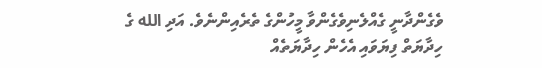ވެގެންދާނީ ގެއްލެނިވެގެންވާ މީހުންގެ ތެރެއިންނެވެ. އަދި الله ގެ ހިދާޔަތް ފިޔަވައި އެހެން ހިދާޔަތެއް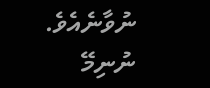ނުވާނެއެވެ.
ނުނިމޭ